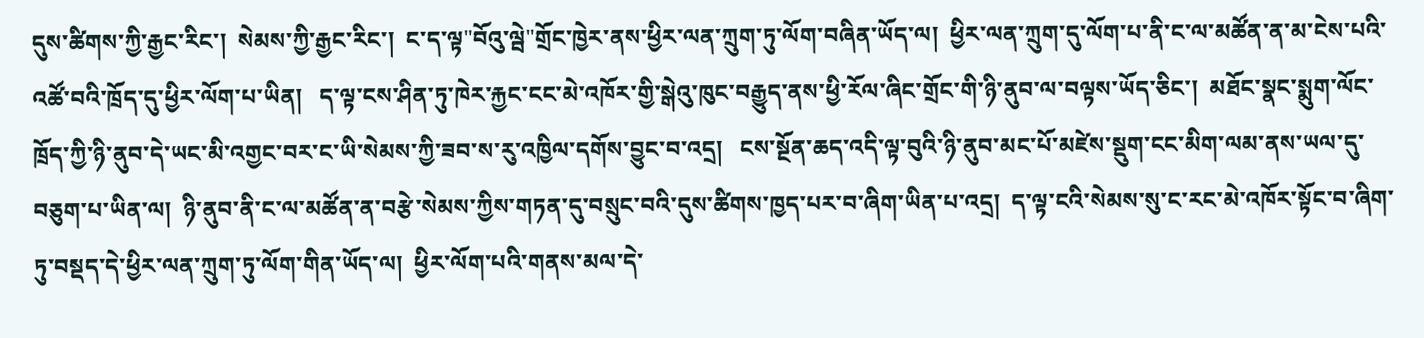དུས་ཚིགས་ཀྱི་རྒྱང་རིང་།  སེམས་ཀྱི་རྒྱང་རིང་།  ང་ད་ལྟ"བོའུ་ལྦེ"གྲོང་ཁྱེར་ནས་ཕྱིར་ལན་ཀྲུག་ཏུ་ལོག་བཞིན་ཡོད་ལ།  ཕྱིར་ལན་ཀྲུག་དུ་ལོག་པ་ནི་ང་ལ་མཚོན་ན་མ་ངེས་པའི་འཚོ་བའི་ཁྲོད་དུ་ཕྱིར་ལོག་པ་ཡིན།   ད་ལྟ་ངས་ཤིན་ཏུ་ཁེར་རྐྱང་ངང་མེ་འཁོར་གྱི་སྒེའུ་ཁུང་བརྒྱུད་ནས་ཕྱི་རོལ་ཞིང་གྲོང་གི་ཉི་ནུབ་ལ་བལྟས་ཡོད་ཅིང་།  མཐོང་སྣང་སྨུག་ལོང་ཁྲོད་ཀྱི་ཉི་ནུབ་དེ་ཡང་མི་འགྱང་བར་ང་ཡི་སེམས་ཀྱི་ཟབ་ས་རུ་འཁྱིལ་དགོས་བྱུང་བ་འདྲ།   ངས་སྔོན་ཆད་འདི་ལྟ་བུའི་ཉི་ནུབ་མང་པོ་མཛེས་སྡུག་ངང་མིག་ལམ་ནས་ཡལ་དུ་བཅུག་པ་ཡིན་ལ།  ཉི་ནུབ་ནི་ང་ལ་མཚོན་ན་བརྩེ་སེམས་ཀྱིས་གཏན་དུ་བསྲུང་བའི་དུས་ཚིགས་ཁྱད་པར་བ་ཞིག་ཡིན་པ་འདྲ།  ད་ལྟ་ངའི་སེམས་སུ་ང་རང་མེ་འཁོར་སྟོང་བ་ཞིག་ཏུ་བསྡད་དེ་ཕྱིར་ལན་ཀྲུག་ཏུ་ལོག་གིན་ཡོད་ལ།  ཕྱིར་ལོག་པའི་གནས་མལ་དེ་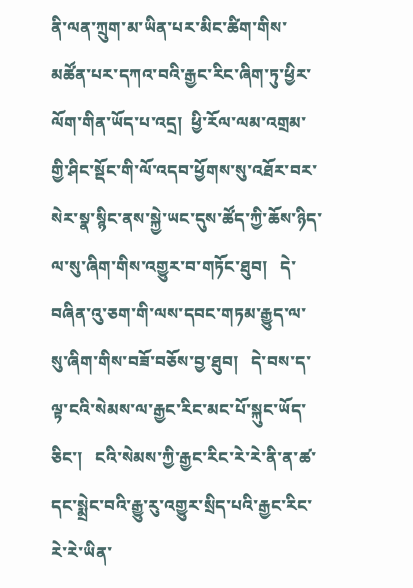ནི་ལན་ཀྲུག་མ་ཡིན་པར་མིང་ཚིག་གིས་མཚོན་པར་དཀའ་བའི་རྒྱང་རིང་ཞིག་ཏུ་ཕྱིར་ལོག་གིན་ཡོད་པ་འདྲ།  ཕྱི་རོལ་ལམ་འགྲམ་གྱི་ཤིང་སྡོང་གི་ལོ་འདབ་ཕྱོགས་སུ་འཐོར་བར་སེར་སྣ་སྙིང་ནས་སྐྱེ་ཡང་དུས་ཚོད་ཀྱི་ཆོས་ཉིད་ལ་སུ་ཞིག་གིས་འགྱུར་བ་གཏོང་ཐུབ།   དེ་བཞིན་འུ་ཅག་གི་ལས་དབང་གཏམ་རྒྱུད་ལ་སུ་ཞིག་གིས་བཟོ་བཅོས་བྱ་ཐུབ།   དེ་བས་ད་ལྟ་ངའི་སེམས་ལ་རྒྱང་རིང་མང་པོ་སྐུང་ཡོད་ཅིང་།   ངའི་སེམས་ཀྱི་རྒྱང་རིང་རེ་རེ་ནི་ན་ཚ་དང་སྨྲེང་བའི་རྒྱུ་རུ་འགྱུར་སྲིད་པའི་རྒྱང་རིང་རེ་རེ་ཡིན་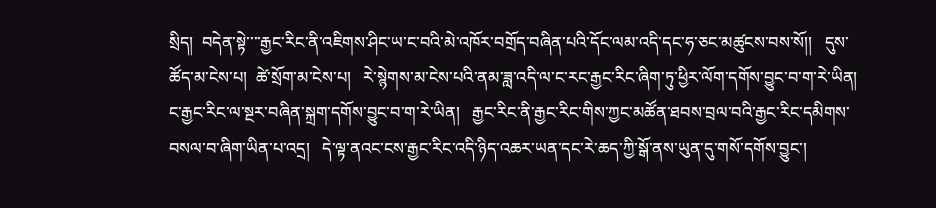སྲིད།  བདེན་སྟེ་་་་རྒྱང་རིང་ནི་འཇིགས་ཤིང་ཡ་ང་བའི་མེ་འཁོར་བགྲོད་བཞིན་པའི་དོང་ལམ་འདི་དང་ཧ་ཅང་མཚུངས་བས་སོ།།   དུས་ཚོད་མ་ངེས་པ།  ཚེ་སྲོག་མ་ངེས་པ།   རེ་སྙེགས་མ་ངེས་པའི་ནམ་ཟླ་འདི་ལ་ང་རང་རྒྱང་རིང་ཞིག་ཏུ་ཕྱིར་ལོག་དགོས་བྱུང་བ་ག་རེ་ཡིན།   ང་རྒྱང་རིང་ལ་སྔར་བཞིན་སྐྲག་དགོས་བྱུང་བ་ག་རེ་ཡིན།   རྒྱང་རིང་ནི་རྒྱང་རིང་གིས་ཀྱང་མཚོན་ཐབས་བྲལ་བའི་རྒྱང་རིང་དམིགས་བསལ་བ་ཞིག་ཡིན་པ་འདྲ།   དེ་ལྟ་ནའང་ངས་རྒྱང་རིང་འདི་ཉིད་འཆར་ཡན་དང་རེ་ཆད་ཀྱི་སྒོ་ནས་ཡུན་དུ་གསོ་དགོས་བྱུང་།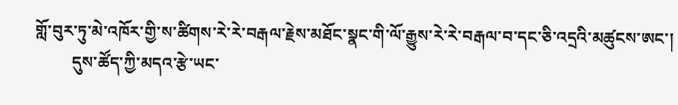གློ་བུར་ཏུ་མེ་འཁོར་གྱི་ས་ཚིགས་རེ་རེ་བརྒལ་རྗེས་མཐོང་སྣང་གི་ལོ་རྒྱུས་རེ་རེ་བརྒལ་བ་དང་ཅི་འདྲའི་མཚུངས་ཨང་།
         དུས་ཚོད་ཀྱི་མདའ་རྩེ་ཡང་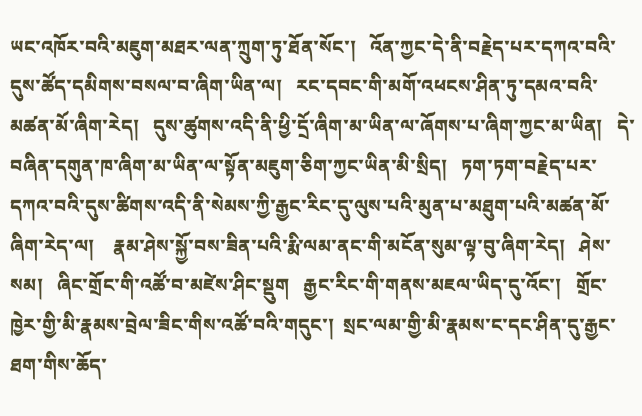ཡང་འཁོར་བའི་མཇུག་མཐར་ལན་ཀྲུག་ཏུ་ཐོན་སོང་།   འོན་ཀྱང་དེ་ནི་བརྗེད་པར་དཀའ་བའི་དུས་ཚོད་དམིགས་བསལ་བ་ཞིག་ཡིན་ལ།   རང་དབང་གི་མགོ་འཕངས་ཤིན་ཏུ་དམའ་བའི་མཚན་མོ་ཞིག་རེད།   དུས་ཚུགས་འདི་ནི་ཕྱི་དྲོ་ཞིག་མ་ཡིན་ལ་ཞོགས་པ་ཞིག་ཀྱང་མ་ཡིན།   དེ་བཞིན་དགུན་ཁ་ཞིག་མ་ཡིན་ལ་སྟོན་མཇུག་ཅིག་ཀྱང་ཡིན་མི་སྲིད།   ཏག་ཏག་བརྗེད་པར་དཀའ་བའི་དུས་ཚིགས་འདི་ནི་སེམས་ཀྱི་རྒྱང་རིང་དུ་ལུས་པའི་མུན་པ་མཐུག་པའི་མཚན་མོ་ཞིག་རེད་ལ།    རྣམ་ཤེས་སྐྱོ་བས་ཟིན་པའི་རྨི་ལམ་ནང་གི་མངོན་སུམ་ལྟ་བུ་ཞིག་རེད།   ཤེས་སམ།   ཞིང་གྲོང་གི་འཚོ་བ་མཛེས་ཤིང་སྡུག   རྒྱང་རིང་གི་གནས་མཇལ་ཡིད་དུ་འོང་།   གྲོང་ཁྱེར་གྱི་མི་རྣམས་བྲེལ་ཟིང་གིས་འཚོ་བའི་གདུང་།  སྲང་ལམ་གྱི་མི་རྣམས་ང་དང་ཤིན་དུ་རྒྱང་ཐག་གིས་ཆོད་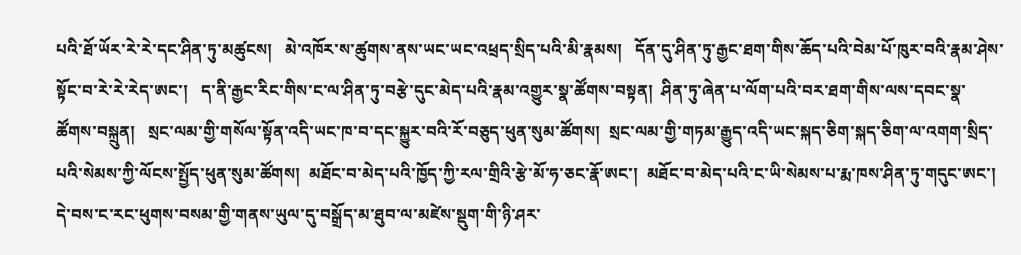པའི་ཐོ་ཡོར་རེ་རེ་དང་ཤིན་ཏུ་མཚུངས།   མེ་འཁོར་ས་ཚུགས་ནས་ཡང་ཡང་འཕྲད་སྲིད་པའི་མི་རྣམས།   དོན་དུ་ཤིན་ཏུ་རྒྱང་ཐག་གིས་ཆོད་པའི་བེམ་པོ་ཁུར་བའི་རྣམ་ཤེས་སྟོང་བ་རེ་རེ་རེད་ཨང་།   ད་ནི་རྒྱང་རིང་གིས་ང་ལ་ཤིན་ཏུ་བརྩེ་དུང་མེད་པའི་རྣམ་འགྱུར་སྣ་ཚོགས་བསྟན།  ཤིན་ཏུ་ཞེན་པ་ལོག་པའི་བར་ཐག་གིས་ལས་དབང་སྣ་ཚོགས་བསྐྲུན།   སྲང་ལམ་གྱི་གསོལ་སྟོན་འདི་ཡང་ཁ་བ་དང་སྐྱུར་བའི་རོ་བཅུད་ཕུན་སུམ་ཚོགས།  སྲང་ལམ་གྱི་གཏམ་རྒྱུད་འདི་ཡང་སྐད་ཅིག་སྐད་ཅིག་ལ་འགག་སྲིད་པའི་སེམས་ཀྱི་ལོངས་སྤྱོད་ཕུན་སུམ་ཚོགས།  མཐོང་བ་མེད་པའི་ཁྱོད་ཀྱི་རལ་གྲིའི་རྩེ་མོ་ཧ་ཅང་རྣོ་ཨང་།  མཐོང་བ་མེད་པའི་ང་ཡི་སེམས་པ་རྨ་ཁས་ཤིན་ཏུ་གདུང་ཨང་།   དེ་བས་ང་རང་ཕུགས་བསམ་གྱི་གནས་ཡུལ་དུ་བསྒྲོད་མ་ཐུབ་ལ་མཛེས་སྡུག་གི་ཉི་ཤར་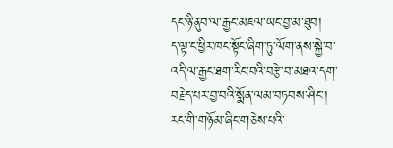དང་ཉི་ནུབ་ལ་རྒྱང་མཇལ་ཡང་བྱ་མ་ཐུབ།  ད་ལྟ་ང་ཕྱིར་ཁང་སྟོང་ཞིག་ཏུ་ལོག་ནས་སྐྱེ་བ་འདི་ལ་རྒྱང་ཐག་རིང་བའི་བརྩེ་བ་མཐའ་དག་བརྗེད་པར་བྱ་བའི་སྨོན་ལམ་བཏབས་ཤིང་།   རང་གི་གཉོམ་ཞིང་གཅེས་པའི་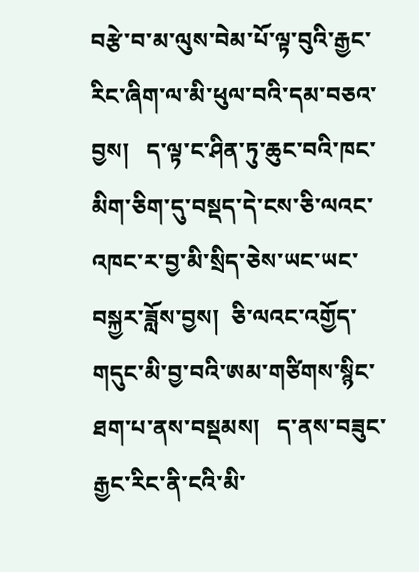བརྩེ་བ་མ་ལུས་བེམ་པོ་ལྟ་བུའི་རྒྱང་རིང་ཞིག་ལ་མི་ཕུལ་བའི་དམ་བཅའ་བྱས།   ད་ལྟ་ང་ཤིན་ཏུ་ཆུང་བའི་ཁང་མིག་ཅིག་དུ་བསྡད་དེ་ངས་ཅི་ལའང་འཁང་ར་བྱ་མི་སྲིད་ཅེས་ཡང་ཡང་བསྐྱར་ཟློས་བྱས།  ཅི་ལའང་འགྱོད་གདུང་མི་བྱ་བའི་ཨམ་གཙིགས་སྙིང་ཐག་པ་ནས་བསྡམས།   ད་ནས་བཟུང་རྒྱང་རིང་ནི་ངའི་མི་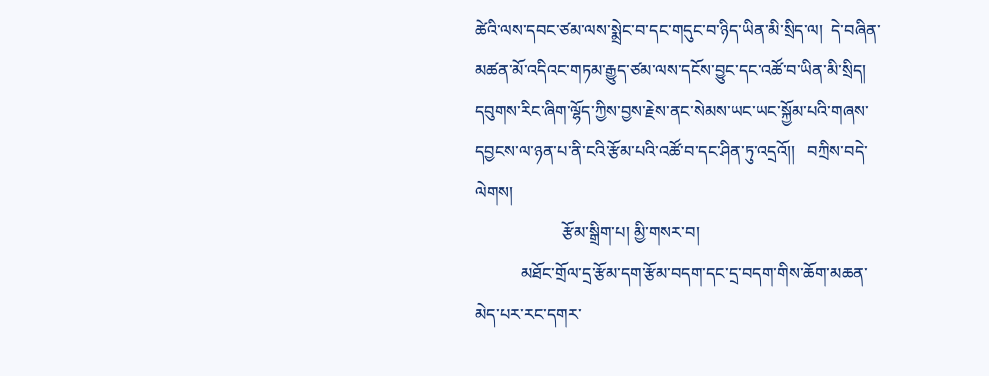ཚེའི་ལས་དབང་ཙམ་ལས་སྨྲེང་བ་དང་གདུང་བ་ཉིད་ཡིན་མི་སྲིད་ལ།  དེ་བཞིན་མཚན་མོ་འདིའང་གཏམ་རྒྱུད་ཙམ་ལས་དངོས་བྱུང་དང་འཚོ་བ་ཡིན་མི་སྲིད།    དབུགས་རིང་ཞིག་ལྷོད་ཀྱིས་བྱས་རྗེས་ནང་སེམས་ཡང་ཡང་སྐྱོམ་པའི་གཞས་དབྱངས་ལ་ཉན་པ་ནི་ངའི་རྩོམ་པའི་འཚོ་བ་དང་ཤིན་ཏུ་འདྲའོ།།   བཀྲིས་བདེ་ལེགས།
                     རྩོམ་སྒྲིག་པ། མྱི་གསར་བ།
           མཐོང་གྲོལ་དྲ་རྩོམ་དག་རྩོམ་བདག་དང་དྲ་བདག་གིས་ཆོག་མཆན་མེད་པར་རང་དགར་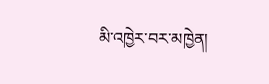མི་འཁྱེར་བར་མཁྱེན།